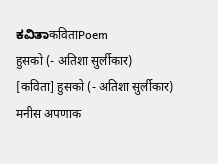ಕವಿತಾकविताPoem
हुसको (- अतिशा सुर्लीकार)
[कविता] हुसको (- अतिशा सुर्लीकार)
मनीस अपणाक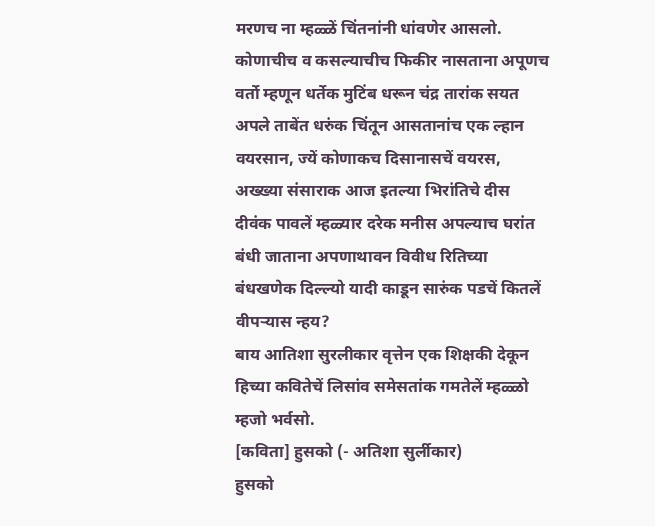मरणच ना म्हळ्ळें चिंतनांनी धांवणेर आसलो. कोणाचीच व कसल्याचीच फिकीर नासताना अपूणच वर्तो म्हणून धर्तेक मुटिंब धरून चंद्र तारांक सयत अपले ताबेंत धरुंक चिंतून आसतानांच एक ल्हान वयरसान, ज्यें कोणाकच दिसानासचें वयरस, अख्ख्या संसाराक आज इतल्या भिरांतिचे दीस दीवंक पावलें म्हळ्यार दरेक मनीस अपल्याच घरांत बंधी जाताना अपणाथावन विवीध रितिच्या बंधखणेक दिल्ल्यो यादी काडून सारुंक पडचें कितलें वीपऱ्यास न्हय?
बाय आतिशा सुरलीकार वृत्तेन एक शिक्षकी देकून हिच्या कवितेचें लिसांव समेसतांक गमतेलें म्हळ्ळो म्हजो भर्वसो.
[कविता] हुसको (- अतिशा सुर्लीकार)
हुसको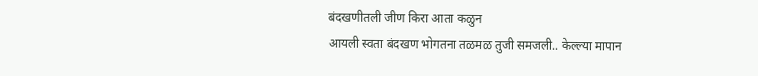बंदखणीतली जीण किरा आता कळुन
आयली स्वता बंदखण भोगतना तळमळ तुजी समजली.. केल्ल्या मापान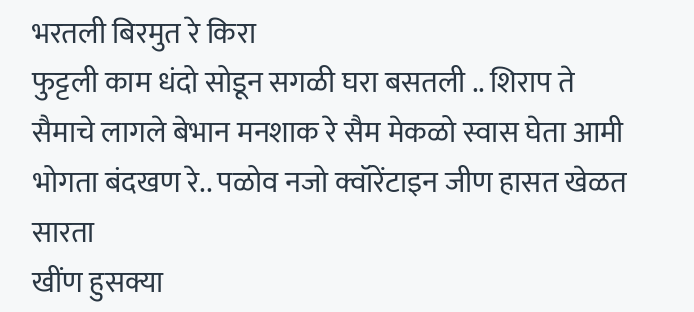भरतली बिरमुत रे किरा
फुट्टली काम धंदो सोडून सगळी घरा बसतली .. शिराप ते सैमाचे लागले बेभान मनशाक रे सैम मेकळो स्वास घेता आमी भोगता बंदखण रे.. पळोव नजो क्वॉरेंटाइन जीण हासत खेळत सारता
खींण हुसक्या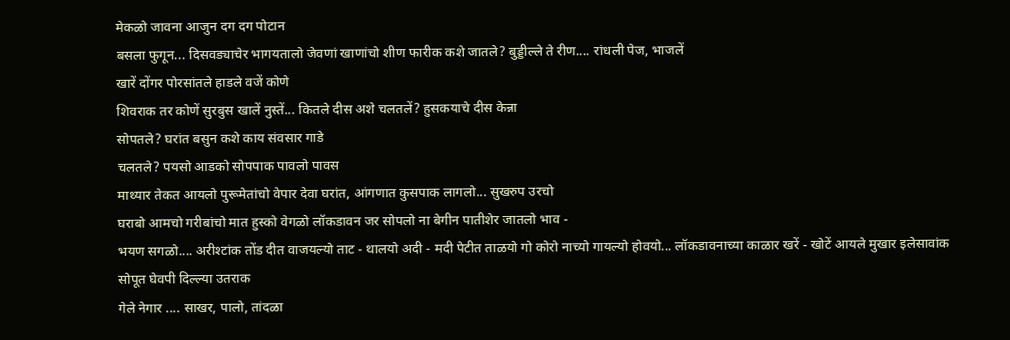मेकळो जावना आजुन दग दग पोटान
बसला फुगून... दिसवड्याचेर भागयतालो जेवणां खाणांचो शीण फारीक कशे जातले? बुड्डील्ले ते रीण.... रांधली पेज, भाजलें
खारें दोंगर पोरसांतले हाडले वजें कोणे
शिवराक तर कोणें सुरबुस खालें नुस्तें... कितले दीस अशे चलतलें? हुसकयाचे दीस केन्ना
सोपतले? घरांत बसुन कशे काय संवसार गाडे
चलतले? पयसो आडको सोपपाक पावलो पावस
माथ्यार तेकत आयलो पुरूमेतांचो वेपार देवा घरांत, आंगणात कुसपाक लागलो... सुखरुप उरचो
घराबो आमचो गरीबांचो मात हुस्को वेगळो लॉकडावन जर सोपलो ना बेगीन पातीशेर जातलो भाव -
भयण सगळो.... अरीश्टांक तोंड दीत वाजयल्यो ताट - थालयो अदी - मदी पेटीत ताळयो गो कोरो नाच्यो गायल्यो होवयो... लॉकडावनाच्या काळार खरें - खोटें आयले मुखार इलेसावांक सोपूत घेवपी दिल्ल्या उतराक
गेले नेगार .... साखर, पालो, तांदळा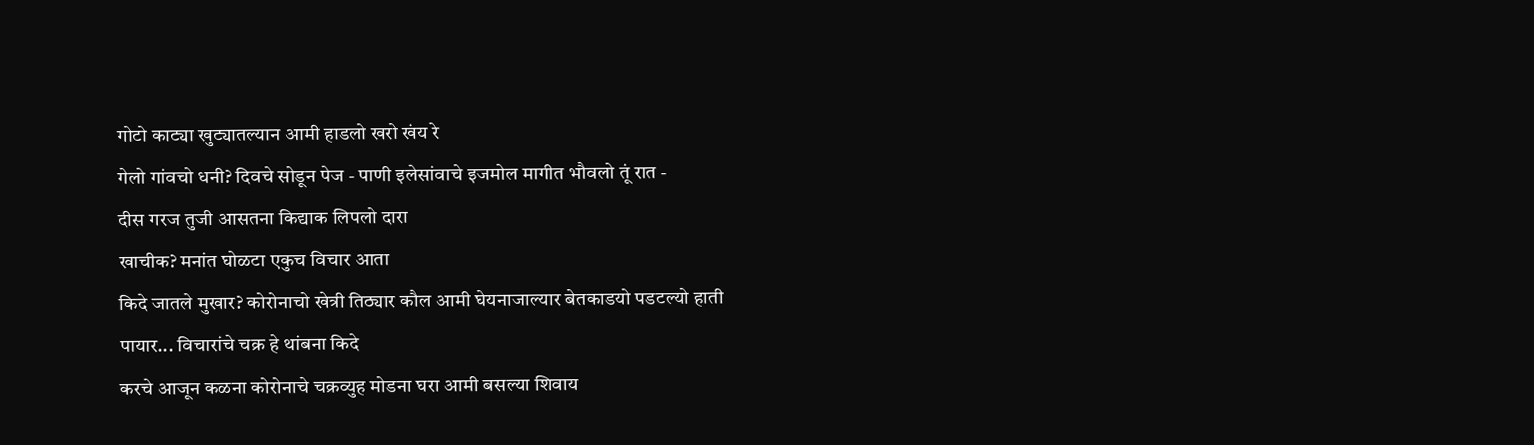गोटो काट्या खुट्यातल्यान आमी हाडलो खरो खंय रे
गेलो गांवचो धनी? दिवचे सोडून पेज - पाणी इलेसांवाचे इजमोल मागीत भौवलो तूं रात -
दीस गरज तुजी आसतना किद्याक लिपलो दारा
खाचीक? मनांत घोळटा एकुच विचार आता
किदे जातले मुखार? कोरोनाचो खेत्री तिठ्यार कौल आमी घेयनाजाल्यार बेतकाडयो पडटल्यो हाती
पायार... विचारांचे चक्र हे थांबना किदे
करचे आजून कळना कोरोनाचे चक्रव्युह मोडना घरा आमी बसल्या शिवाय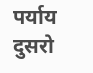पर्याय दुसरो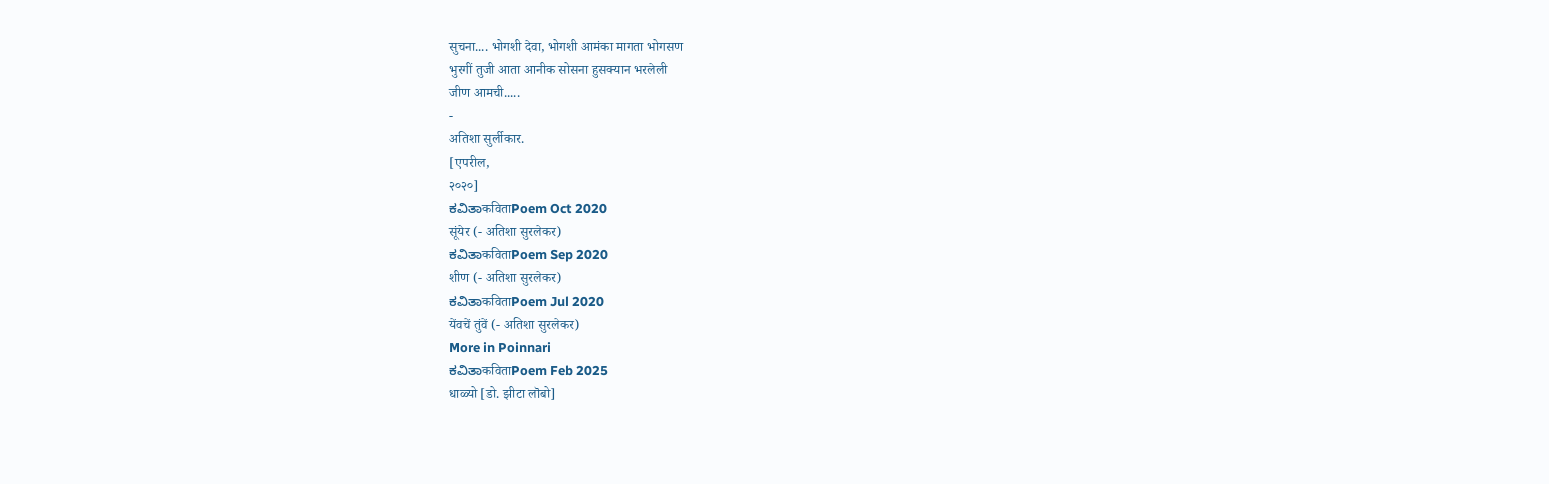सुचना.... भोगशी देवा, भोगशी आमंका मागता भोगसण
भुरगीं तुजी आता आनीक सोसना हुसक्यान भरलेली
जीण आमची.....
-
अतिशा सुर्लीकार.
[एपरील,
२०२०]
ಕವಿತಾकविताPoem Oct 2020
सूंयेर (- अतिशा सुरलेकर)
ಕವಿತಾकविताPoem Sep 2020
शीण (- अतिशा सुरलेकर)
ಕವಿತಾकविताPoem Jul 2020
येंवचें तुंवें (- अतिशा सुरलेकर)
More in Poinnari
ಕವಿತಾकविताPoem Feb 2025
धाळ्यो [डो. झीटा लॊबो]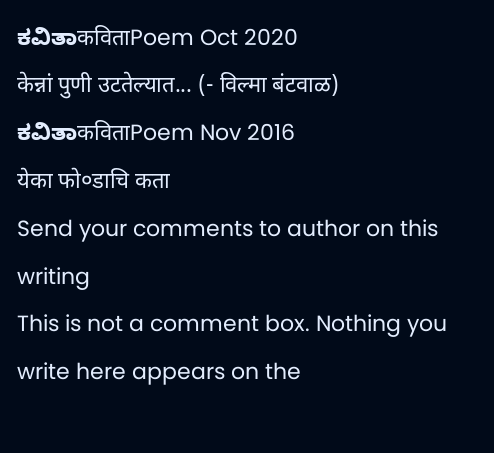ಕವಿತಾकविताPoem Oct 2020
केन्नां पुणी उटतेल्यात... (- विल्मा बंटवाळ)
ಕವಿತಾकविताPoem Nov 2016
येका फो०डाचि कता
Send your comments to author on this writing
This is not a comment box. Nothing you write here appears on the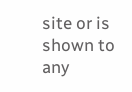site or is shown to any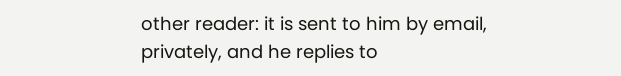other reader: it is sent to him by email, privately, and he replies to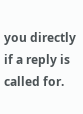you directly if a reply is called for.